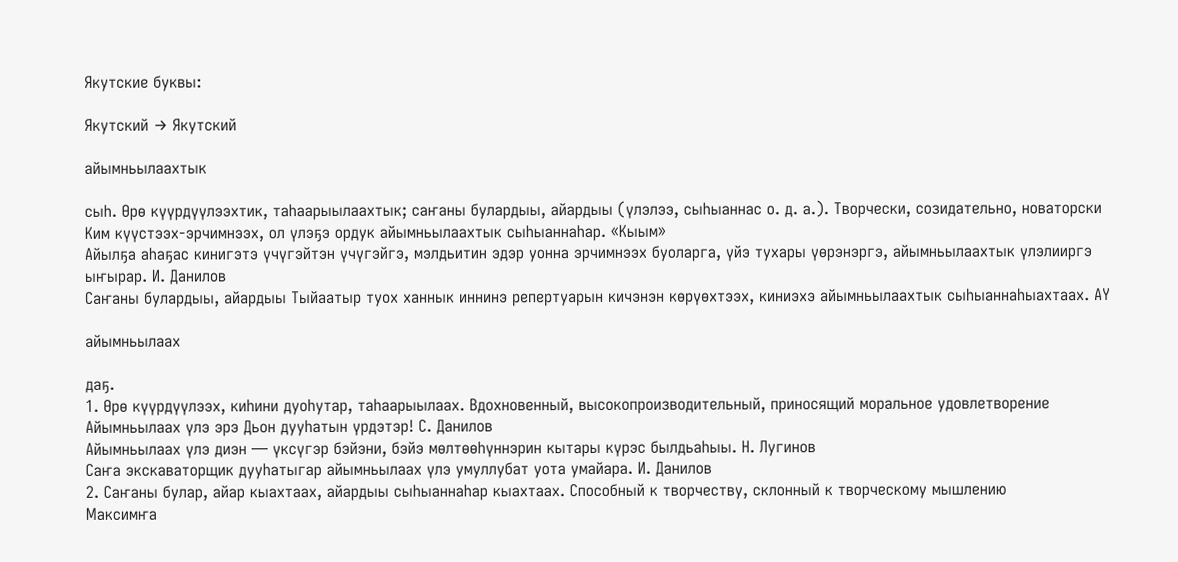Якутские буквы:

Якутский → Якутский

айымньылаахтык

сыһ. Өрө күүрдүүлээхтик, таһаарыылаахтык; саҥаны булардыы, айардыы (үлэлээ, сыһыаннас о. д. а.). Творчески, созидательно, новаторски
Ким күүстээх-эрчимнээх, ол үлэҕэ ордук айымньылаахтык сыһыаннаһар. «Кыым»
Айылҕа аһаҕас кинигэтэ үчүгэйтэн үчүгэйгэ, мэлдьитин эдэр уонна эрчимнээх буоларга, үйэ тухары үөрэнэргэ, айымньылаахтык үлэлииргэ ыҥырар. И. Данилов
Саҥаны булардыы, айардыы Тыйаатыр туох ханнык иннинэ репертуарын кичэнэн көрүөхтээх, киниэхэ айымньылаахтык сыһыаннаһыахтаах. АҮ

айымньылаах

даҕ.
1. Өрө күүрдүүлээх, киһини дуоһутар, таһаарыылаах. Вдохновенный, высокопроизводительный, приносящий моральное удовлетворение
Айымньылаах үлэ эрэ Дьон дууһатын үрдэтэр! С. Данилов
Айымньылаах үлэ диэн — үксүгэр бэйэни, бэйэ мөлтөөһүннэрин кытары күрэс былдьаһыы. Н. Лугинов
Саҥа экскаваторщик дууһатыгар айымньылаах үлэ умуллубат уота умайара. И. Данилов
2. Саҥаны булар, айар кыахтаах, айардыы сыһыаннаһар кыахтаах. Способный к творчеству, склонный к творческому мышлению
Максимҥа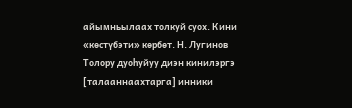айымньылаах толкуй суох. Кини «көстүбэти» көрбөт. Н. Лугинов
Толору дуоһуйуу диэн кинилэргэ [талааннаахтарга] инники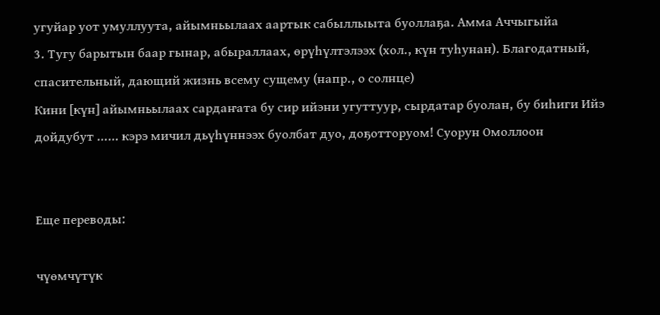угуйар уот умуллуута, айымньылаах аартык сабыллыыта буоллаҕа. Амма Аччыгыйа
3. Тугу барытын баар гынар, абыраллаах, өрүһүлтэлээх (хол., күн туһунан). Благодатный, спасительный, дающий жизнь всему сущему (напр., о солнце)
Кини [күн] айымньылаах сардаҥата бу сир ийэни угуттуур, сырдатар буолан, бу биһиги Ийэ дойдубут …… кэрэ мичил дьүһүннээх буолбат дуо, доҕотторуом! Суорун Омоллоон


Еще переводы:

чүөмчүтүк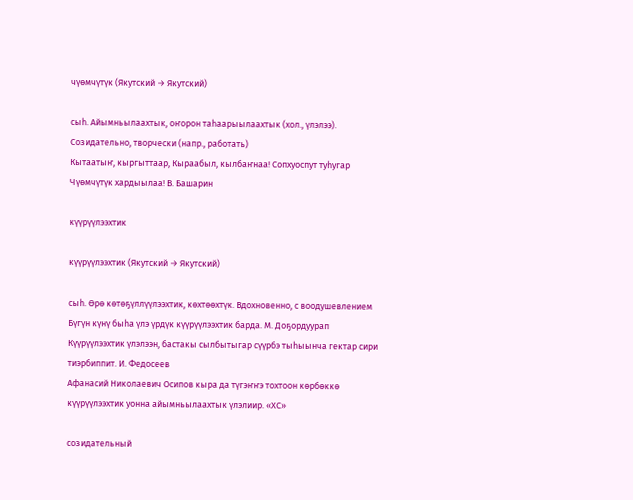чүөмчүтүк (Якутский → Якутский)

сыһ. Айымньылаахтык, оҥорон таһаарыылаахтык (хол., үлэлээ). Созидательно, творчески (напр., работать)
Кытаатыҥ, кыргыттаар, Кыраабыл, кылбаҥнаа! Сопхуоспут туһугар Чүөмчүтүк хардыылаа! В. Башарин

күүрүүлээхтик

күүрүүлээхтик (Якутский → Якутский)

сыһ. Өрө көтөҕүллүүлээхтик, көхтөөхтүк. Вдохновенно, с воодушевлением
Бүгүн күнү быһа үлэ үрдүк күүрүүлээхтик барда. М. Доҕордуурап
Күүрүүлээхтик үлэлээн, бастакы сылбытыгар сүүрбэ тыһыынча гектар сири тиэрбиппит. И. Федосеев
Афанасий Николаевич Осипов кыра да түгэҥҥэ тохтоон көрбөккө күүрүүлээхтик уонна айымньылаахтык үлэлиир. «ХС»

созидательный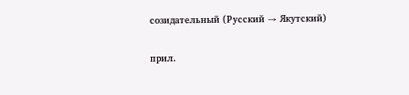созидательный (Русский → Якутский)

прил.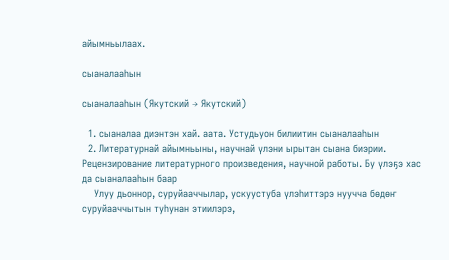айымньылаах.

сыаналааһын

сыаналааһын (Якутский → Якутский)

  1. сыаналаа диэнтэн хай. аата. Устудьуон билиитин сыаналааһын
  2. Литературнай айымньыны, научнай үлэни ырытан сыана биэрии. Рецензирование литературного произведения, научной работы. Бу үлэҕэ хас да сыаналааһын баар
    Улуу дьоннор, суруйааччылар, ускуустуба үлэһиттэрэ нуучча бөдөҥ суруйааччытын туһунан этиилэрэ,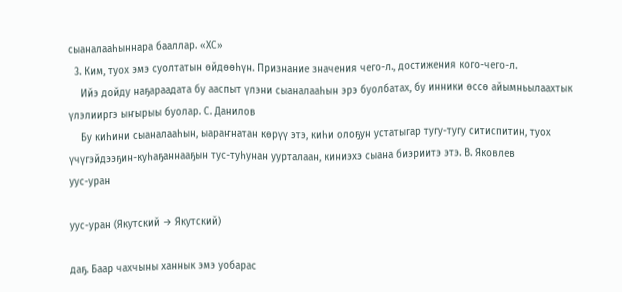сыаналааһыннара бааллар. «ХС»
  3. Ким, туох эмэ суолтатын өйдөөһүн. Признание значения чего-л., достижения кого-чего-л.
    Ийэ дойду наҕараадата бу ааспыт үлэни сыаналааһын эрэ буолбатах, бу инники өссө айымньылаахтык үлэлииргэ ыҥырыы буолар. С. Данилов
    Бу киһини сыаналааһын, ыараҥнатан көрүү этэ, киһи олоҕун устатыгар тугу-тугу ситиспитин, туох үчүгэйдээҕин-куһаҕаннааҕын тус-туһунан уурталаан, киниэхэ сыана биэриитэ этэ. В. Яковлев
уус-уран

уус-уран (Якутский → Якутский)

даҕ. Баар чахчыны ханнык эмэ уобарас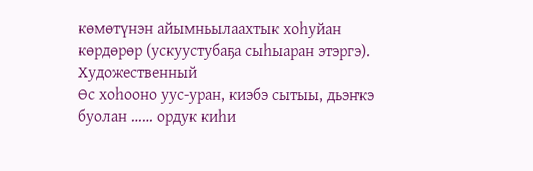көмөтүнэн айымньылаахтык хоһуйан көрдөрөр (ускуустубаҕа сыһыаран этэргэ). Художественный
Өс хоһооно уус-уран, киэбэ сытыы, дьэҥкэ буолан …… ордук киһи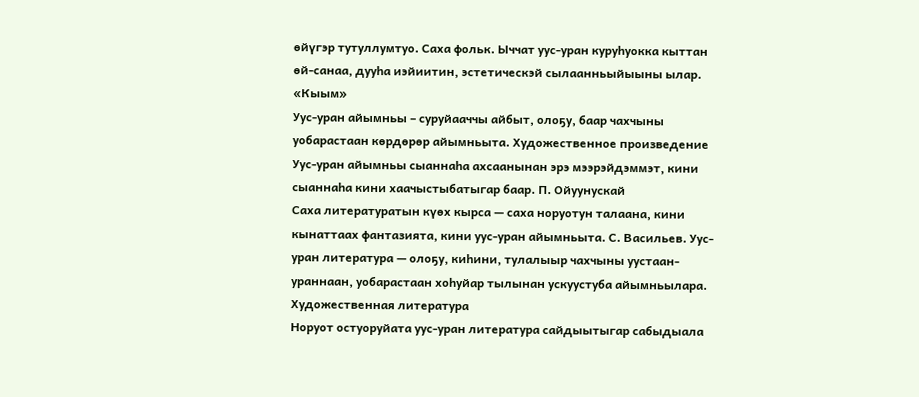өйүгэр тутуллумтуо. Саха фольк. Ыччат уус-уран куруһуокка кыттан өй-санаа, дууһа иэйиитин, эстетическэй сылаанньыйыыны ылар. «Кыым»
Уус-уран айымньы – суруйааччы айбыт, олоҕу, баар чахчыны уобарастаан көрдөрөр айымньыта. Художественное произведение
Уус-уран айымньы сыаннаһа ахсаанынан эрэ мээрэйдэммэт, кини сыаннаһа кини хаачыстыбатыгар баар. П. Ойуунускай
Саха литературатын күөх кырса — саха норуотун талаана, кини кынаттаах фантазията, кини уус-уран айымньыта. С. Васильев. Уус-уран литература — олоҕу, киһини, тулалыыр чахчыны уустаан-ураннаан, уобарастаан хоһуйар тылынан ускуустуба айымньылара. Художественная литература
Норуот остуоруйата уус-уран литература сайдыытыгар сабыдыала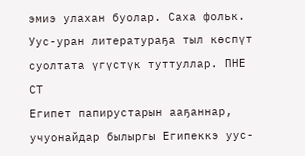эмиэ улахан буолар. Саха фольк. Уус-уран литератураҕа тыл көспүт суолтата үгүстүк туттуллар. ПНЕ СТ
Египет папирустарын ааҕаннар, учуонайдар былыргы Египеккэ уус-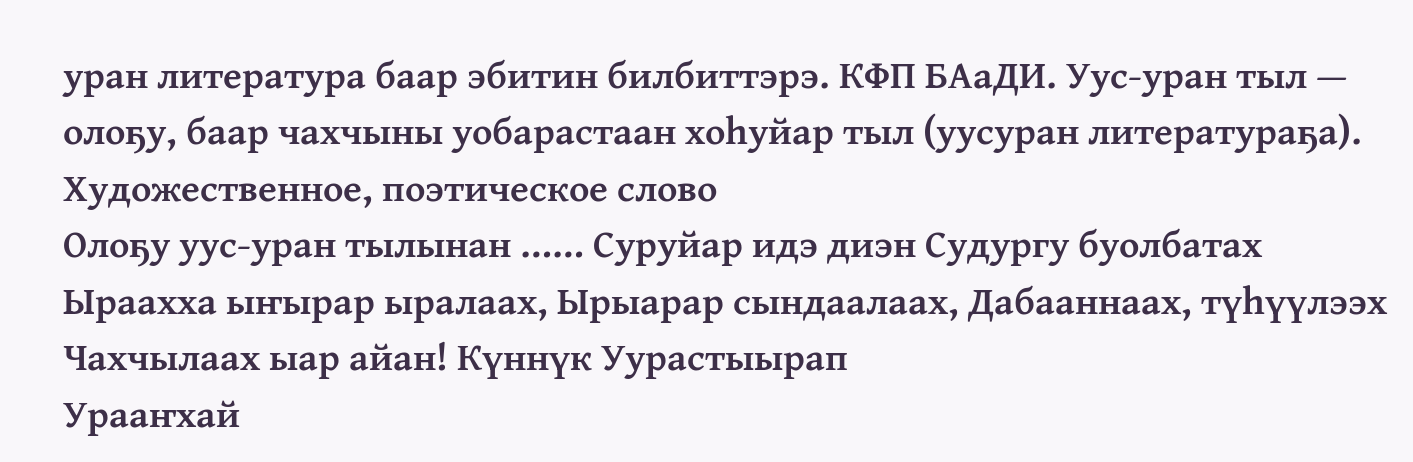уран литература баар эбитин билбиттэрэ. КФП БАаДИ. Уус-уран тыл — олоҕу, баар чахчыны уобарастаан хоһуйар тыл (уусуран литератураҕа). Художественное, поэтическое слово
Олоҕу уус-уран тылынан …… Суруйар идэ диэн Судургу буолбатах Ыраахха ыҥырар ыралаах, Ырыарар сындаалаах, Дабааннаах, түһүүлээх Чахчылаах ыар айан! Күннүк Уурастыырап
Урааҥхай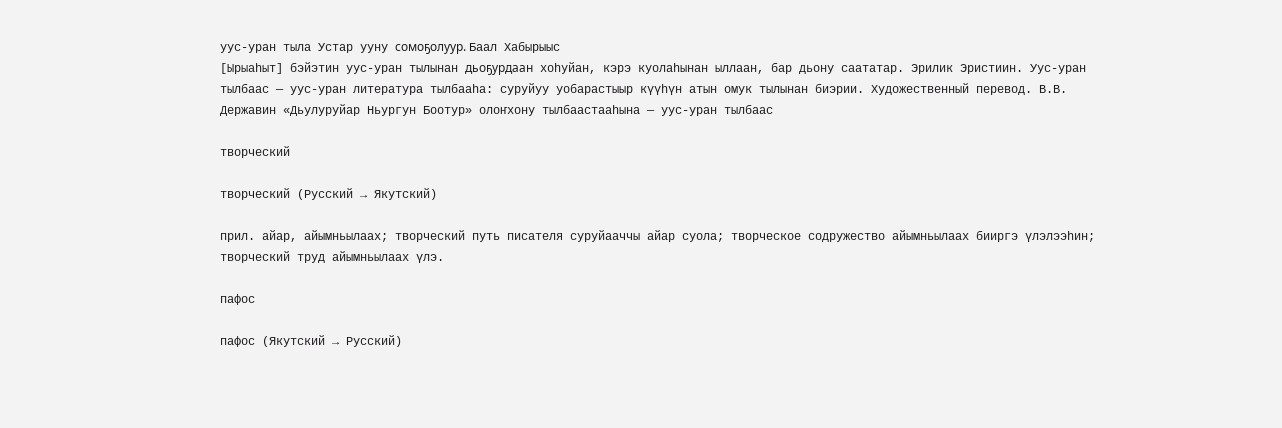уус-уран тыла Устар ууну сомоҕолуур. Баал Хабырыыс
[Ырыаһыт] бэйэтин уус-уран тылынан дьоҕурдаан хоһуйан, кэрэ куолаһынан ыллаан, бар дьону саататар. Эрилик Эристиин. Уус-уран тылбаас — уус-уран литература тылбааһа: суруйуу уобарастыыр күүһүн атын омук тылынан биэрии. Художественный перевод. В.В. Державин «Дьулуруйар Ньургун Боотур» олоҥхону тылбаастааһына — уус-уран тылбаас

творческий

творческий (Русский → Якутский)

прил. айар, айымньылаах; творческий путь писателя суруйааччы айар суола; творческое содружество айымньылаах бииргэ үлэлээһин; творческий труд айымньылаах үлэ.

пафос

пафос (Якутский → Русский)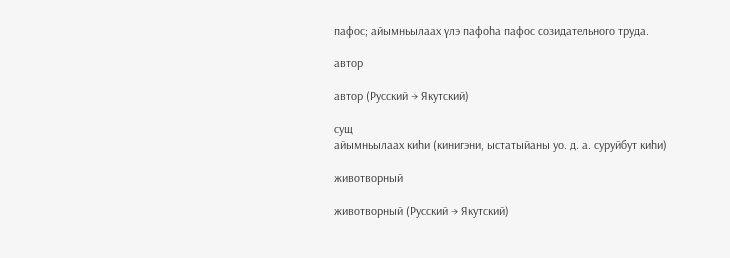пафос; айымньылаах үлэ пафоһа пафос созидательного труда.

автор

автор (Русский → Якутский)

сущ
айымньылаах киһи (кинигэни, ыстатыйаны уо. д. а. суруйбут киһи)

животворный

животворный (Русский → Якутский)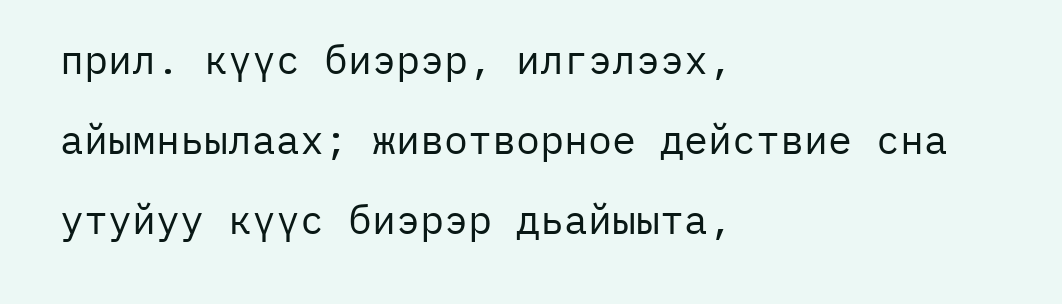прил. күүс биэрэр, илгэлээх, айымньылаах; животворное действие сна утуйуу күүс биэрэр дьайыыта,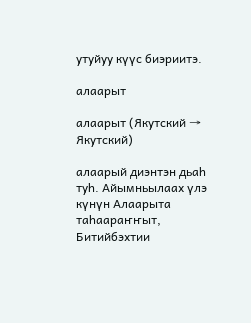утуйуу күүс биэриитэ.

алаарыт

алаарыт (Якутский → Якутский)

алаарый диэнтэн дьаһ
туһ. Айымньылаах үлэ күнүн Алаарыта таһаараҥҥыт, Битийбэхтии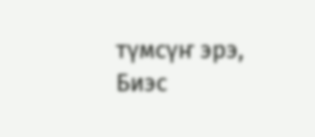түмсүҥ эрэ, Биэс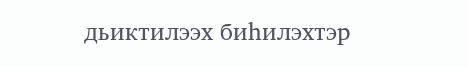дьиктилээх биһилэхтэр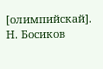[олимпийскай]. Н. Босиков